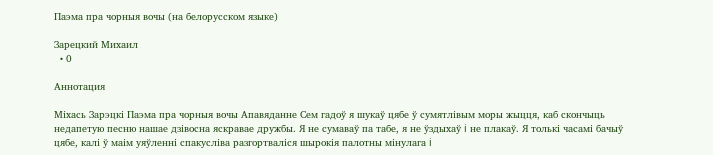Паэма пра чорныя вочы (на белорусском языке)

Зарецкий Михаил
  • 0

Аннотация

Мiхась Зарэцкi Паэма пра чорныя вочы Апавяданне Сем гадоў я шукаў цябе ў сумятлiвым моры жыцця, каб скончыць недапетую песню нашае дзiвосна яскравае дружбы. Я не сумаваў па табе, я не ўздыхаў i не плакаў. Я толькi часамi бачыў цябе, калi ў маiм уяўленнi спакуслiва разгортвалiся шырокiя палотны мiнулага i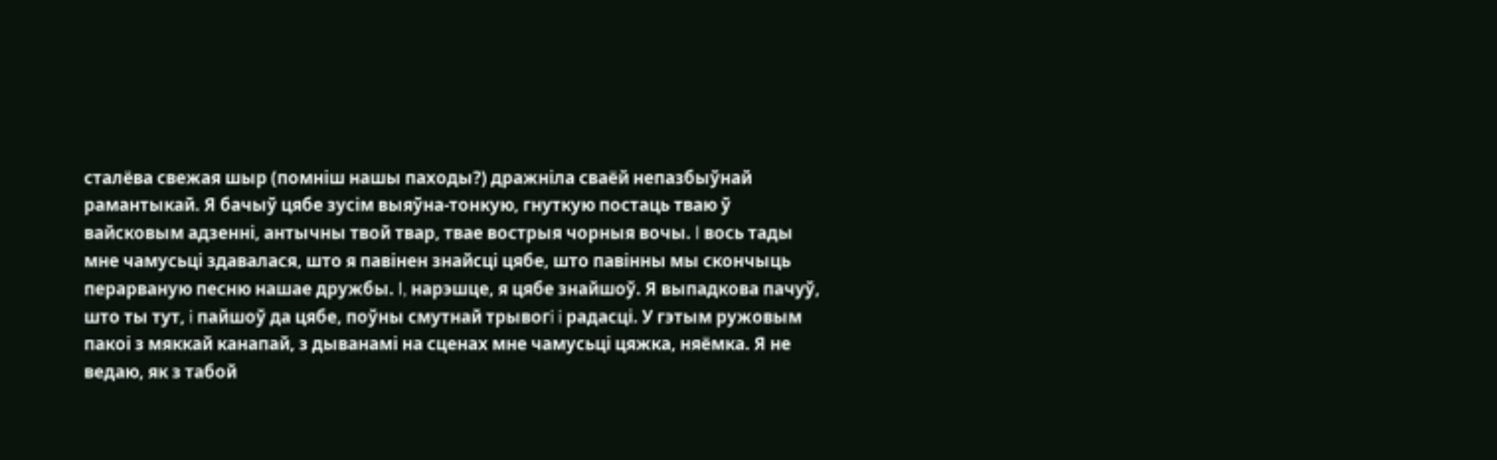сталёва свежая шыр (помнiш нашы паходы?) дражнiла сваёй непазбыўнай рамантыкай. Я бачыў цябе зусiм выяўна-тонкую, гнуткую постаць тваю ў вайсковым адзеннi, антычны твой твар, твае вострыя чорныя вочы. I вось тады мне чамусьцi здавалася, што я павiнен знайсцi цябе, што павiнны мы скончыць перарваную песню нашае дружбы. I, нарэшце, я цябе знайшоў. Я выпадкова пачуў, што ты тут, i пайшоў да цябе, поўны смутнай трывогi i радасцi. У гэтым ружовым пакоi з мяккай канапай, з дыванамi на сценах мне чамусьцi цяжка, няёмка. Я не ведаю, як з табой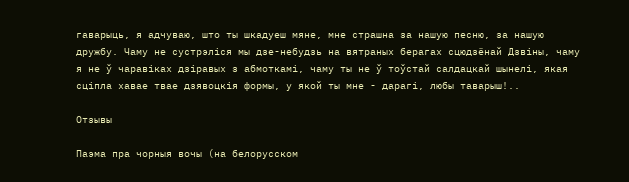гаварыць, я адчуваю, што ты шкадуеш мяне, мне страшна за нашую песню, за нашую дружбу. Чаму не сустрэлiся мы дзе-небудзь на вятраных берагах сцюдзёнай Дзвiны, чаму я не ў чаравiках дзiравых з абмоткамi, чаму ты не ў тоўстай салдацкай шынелi, якая сцiпла хавае твае дзявоцкiя формы, у якой ты мне - дарагi, любы таварыш!..

Отзывы

Паэма пра чорныя вочы (на белорусском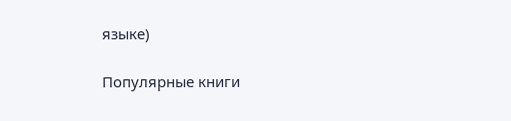языке)

Популярные книги